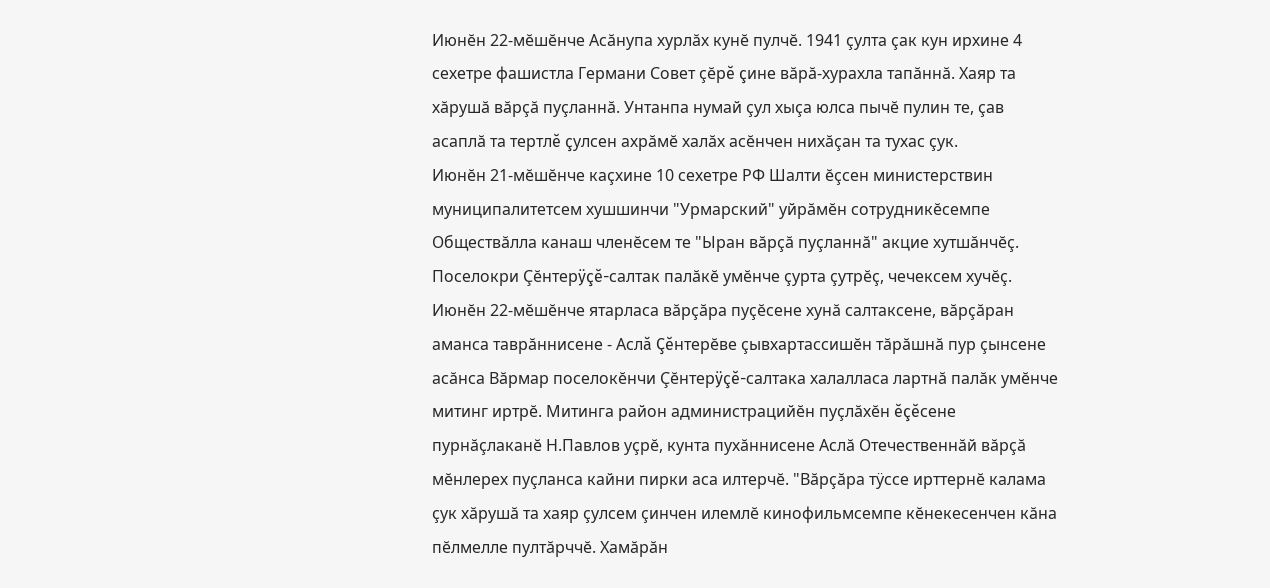Июнĕн 22-мĕшĕнче Асăнупа хурлăх кунĕ пулчĕ. 1941 çулта çак кун ирхине 4 сехетре фашистла Германи Совет çĕрĕ çине вăрă-хурахла тапăннă. Хаяр та хăрушă вăрçă пуçланнă. Унтанпа нумай çул хыçа юлса пычĕ пулин те, çав асаплă та тертлĕ çулсен ахрăмĕ халăх асĕнчен нихăçан та тухас çук.
Июнĕн 21-мĕшĕнче каçхине 10 сехетре РФ Шалти ĕçсен министерствин муниципалитетсем хушшинчи "Урмарский" уйрăмĕн сотрудникĕсемпе Обществăлла канаш членĕсем те "Ыран вăрçă пуçланнă" акцие хутшăнчĕç. Поселокри Çĕнтерÿçĕ-салтак палăкĕ умĕнче çурта çутрĕç, чечексем хучĕç.
Июнĕн 22-мĕшĕнче ятарласа вăрçăра пуçĕсене хунă салтаксене, вăрçăран аманса таврăннисене - Аслă Çĕнтерĕве çывхартассишĕн тăрăшнă пур çынсене асăнса Вăрмар поселокĕнчи Çĕнтерÿçĕ-салтака халалласа лартнă палăк умĕнче митинг иртрĕ. Митинга район администрацийĕн пуçлăхĕн ĕçĕсене пурнăçлаканĕ Н.Павлов уçрĕ, кунта пухăннисене Аслă Отечественнăй вăрçă мĕнлерех пуçланса кайни пирки аса илтерчĕ. "Вăрçăра тÿссе ирттернĕ калама çук хăрушă та хаяр çулсем çинчен илемлĕ кинофильмсемпе кĕнекесенчен кăна пĕлмелле пултăрччĕ. Хамăрăн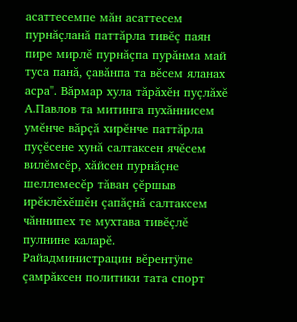асаттесемпе мăн асаттесем пурнăçланă паттăрла тивĕç паян пире мирлĕ пурнăçпа пурăнма май туса панă, çавăнпа та вĕсем яланах асра". Вăрмар хула тăрăхĕн пуçлăхĕ А.Павлов та митинга пухăннисем умĕнче вăрçă хирĕнче паттăрла пуçĕсене хунă салтаксен ячĕсем вилĕмсĕр, хăйсен пурнăçне шеллемесĕр тăван çĕршыв ирĕклĕхĕшĕн çапăçнă салтаксем чăннипех те мухтава тивĕçлĕ пулнине каларĕ.
Райадминистрацин вĕрентÿпе çамрăксен политики тата спорт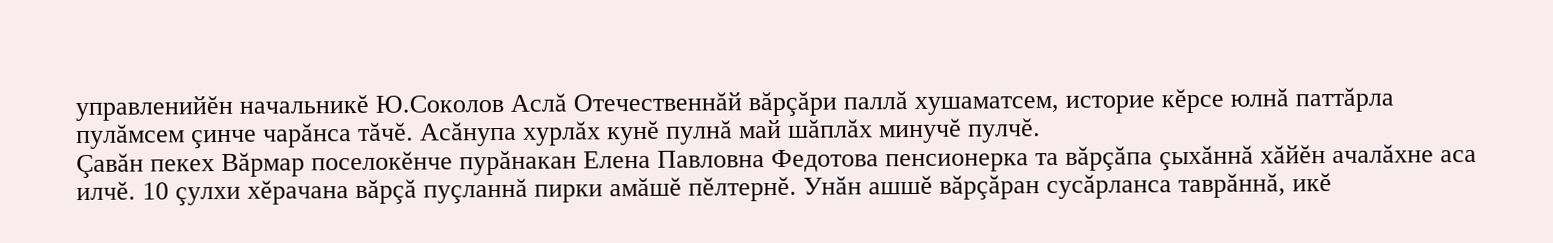управленийĕн начальникĕ Ю.Соколов Аслă Отечественнăй вăрçăри паллă хушаматсем, историе кĕрсе юлнă паттăрла пулăмсем çинче чарăнса тăчĕ. Асăнупа хурлăх кунĕ пулнă май шăплăх минучĕ пулчĕ.
Çавăн пекех Вăрмар поселокĕнче пурăнакан Елена Павловна Федотова пенсионерка та вăрçăпа çыхăннă хăйĕн ачалăхне аса илчĕ. 10 çулхи хĕрачана вăрçă пуçланнă пирки амăшĕ пĕлтернĕ. Унăн ашшĕ вăрçăран сусăрланса таврăннă, икĕ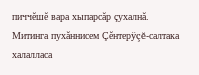пиччĕшĕ вара хыпарсăр çухалнă.
Митинга пухăннисем Çĕнтерÿçĕ-салтака халалласа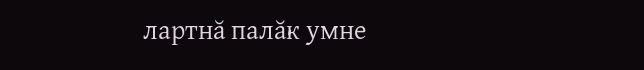лартнă палăк умне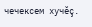чечексем хучĕç.